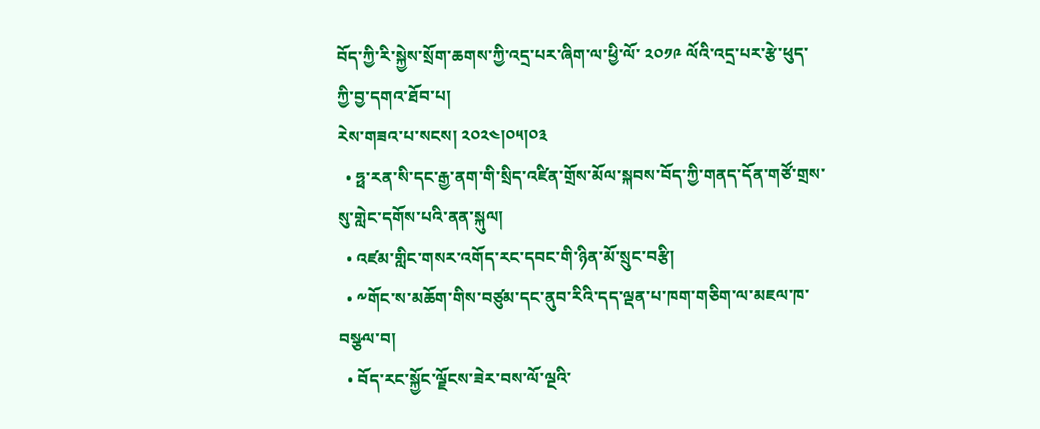བོད་ཀྱི་རི་སྐྱེས་སྲོག་ཆགས་ཀྱི་འདྲ་པར་ཞིག་ལ་ཕྱི་ལོ་ ༢༠༡༩ ལོའི་འདྲ་པར་རྩེ་ཕུད་ཀྱི་བྱ་དགའ་ཐོབ་པ།
རེས་གཟའ་པ་སངས། ༢༠༢༤།༠༥།༠༣
  • ཧྥ་རན་སི་དང་རྒྱ་ནག་གི་སྲིད་འཛིན་གྲོས་མོལ་སྐབས་བོད་ཀྱི་གནད་དོན་གཙོ་གྲས་སུ་གླེང་དགོས་པའི་ནན་སྐུལ།
  • འཛམ་གླིང་གསར་འགོད་རང་དབང་གི་ཉིན་མོ་སྲུང་བརྩི།
  • ༸གོང་ས་མཆོག་གིས་བཙུམ་དང་ནུབ་རིའི་དད་ལྡན་པ་ཁག་གཅིག་ལ་མཇལ་ཁ་བསྩལ་བ།
  • བོད་རང་སྐྱོང་ལྗོངས་ཟེར་བས་ལོ་ལྔའི་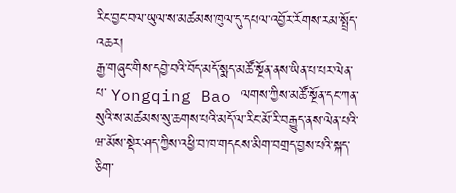རིང་བྱང་བལ་ཡུལ་ས་མཚམས་ཁུལ་དུ་དཔལ་འབྱོར་རོགས་རམ་སྤྲོད་འཆར།
རྒྱ་གཞུང་གིས་དབྱེ་བའི་བོད་མདོ་སྨད་མཚོ་སྔོན་ནས་ཡིན་པ་པར་ལེན་པ་ Yongqing Bao ལགས་ཀྱིས་མཚོ་སྔོན་དང་ཀན་སུའི་ས་མཚམས་སུ་ཆགས་པའི་མདོ་ལ་རིང་མོ་རི་བརྒྱུད་ནས་ལེན་པའི་ཝ་མོས་སྡེར་ཤད་ཀྱིས་འཕྱི་བ་ཁ་གདངས་མིག་བགྲད་བྱས་པའི་སྐད་ཅིག་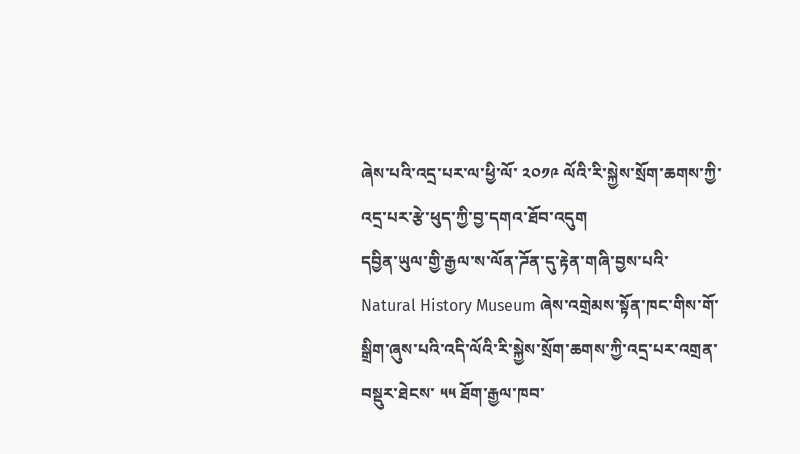ཞེས་པའི་འདྲ་པར་ལ་ཕྱི་ལོ་ ༢༠༡༩ ལོའི་རི་སྐྱེས་སྲོག་ཆགས་ཀྱི་འདྲ་པར་རྩེ་ཕུད་ཀྱི་བྱ་དགའ་ཐོབ་འདུག
དབྱིན་ཡུལ་གྱི་རྒྱལ་ས་ལོན་ཌོན་དུ་རྟེན་གཞི་བྱས་པའི་ Natural History Museum ཞེས་འགྲེམས་སྟོན་ཁང་གིས་གོ་སྒྲིག་ཞུས་པའི་འདི་ལོའི་རི་སྐྱེས་སྲོག་ཆགས་ཀྱི་འདྲ་པར་འགྲན་བསྡུར་ཐེངས་ ༥༥ ཐོག་རྒྱལ་ཁབ་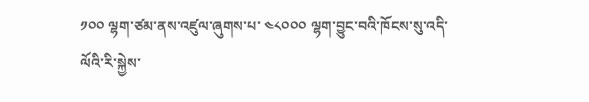༡༠༠ ལྷག་ཙམ་ནས་འཛུལ་ཞུགས་པ་ ༤༨༠༠༠ ལྷག་བྱུང་བའི་ཁོངས་སུ་འདི་ལོའི་རི་སྐྱེས་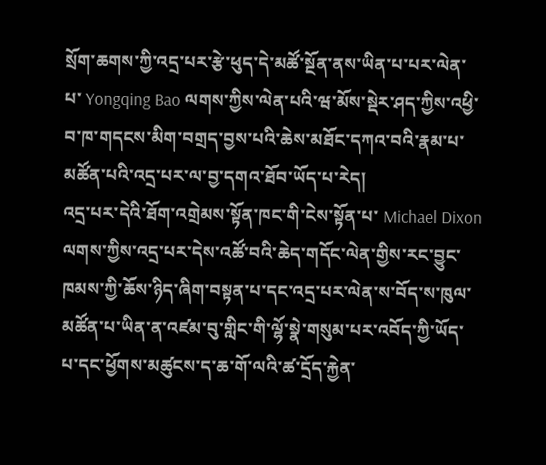སྲོག་ཆགས་ཀྱི་འདྲ་པར་རྩེ་ཕུད་དེ་མཚོ་སྔོན་ནས་ཡིན་པ་པར་ལེན་པ་ Yongqing Bao ལགས་ཀྱིས་ལེན་པའི་ཝ་མོས་སྡེར་ཤད་ཀྱིས་འཕྱི་བ་ཁ་གདངས་མིག་བགྲད་བྱས་པའི་ཆེས་མཐོང་དཀའ་བའི་རྣམ་པ་མཚོན་པའི་འདྲ་པར་ལ་བྱ་དགའ་ཐོབ་ཡོད་པ་རེད།
འདྲ་པར་དེའི་ཐོག་འགྲེམས་སྟོན་ཁང་གི་ངེས་སྟོན་པ་ Michael Dixon ལགས་ཀྱིས་འདྲ་པར་དེས་འཚོ་བའི་ཆེད་གདོང་ལེན་གྱིས་རང་བྱུང་ཁམས་ཀྱི་ཆོས་ཉིད་ཞིག་བསྟན་པ་དང་འདྲ་པར་ལེན་ས་བོད་ས་ཁུལ་མཚོན་པ་ཡིན་ན་འཛམ་བུ་གླིང་གི་ལྷོ་སྣེ་གསུམ་པར་འབོད་ཀྱི་ཡོད་པ་དང་ཕྱོགས་མཚུངས་ད་ཆ་གོ་ལའི་ཚ་དྲོད་རྐྱེན་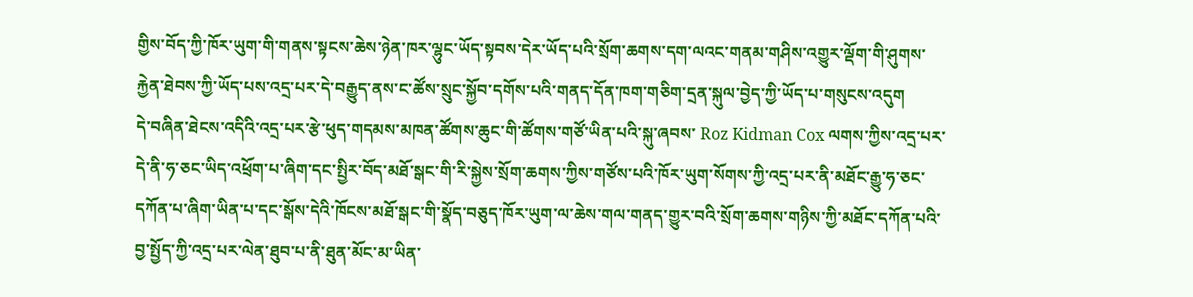གྱིས་བོད་ཀྱི་ཁོར་ཡུག་གི་གནས་སྟངས་ཆེས་ཉེན་ཁར་ལྷུང་ཡོད་སྟབས་དེར་ཡོད་པའི་སྲོག་ཆགས་དག་ལའང་གནམ་གཤིས་འགྱུར་ལྡོག་གི་ཤུགས་རྐྱེན་ཐེབས་ཀྱི་ཡོད་པས་འདྲ་པར་དེ་བརྒྱུད་ནས་ང་ཚོས་སྲུང་སྐྱོབ་དགོས་པའི་གནད་དོན་ཁག་གཅིག་དྲན་སྐུལ་བྱེད་ཀྱི་ཡོད་པ་གསུངས་འདུག
དེ་བཞིན་ཐེངས་འདིའི་འདྲ་པར་རྩེ་ཕུད་གདམས་མཁན་ཚོགས་ཆུང་གི་ཚོགས་གཙོ་ཡིན་པའི་སྐུ་ཞབས་ Roz Kidman Cox ལགས་ཀྱིས་འདྲ་པར་དེ་ནི་ཧ་ཅང་ཡིད་འཕྲོག་པ་ཞིག་དང་སྤྱིར་བོད་མཐོ་སྒང་གི་རི་སྐྱེས་སྲོག་ཆགས་ཀྱིས་གཙོས་པའི་ཁོར་ཡུག་སོགས་ཀྱི་འདྲ་པར་ནི་མཐོང་རྒྱུ་ཧ་ཅང་དཀོན་པ་ཞིག་ཡིན་པ་དང་སྒོས་དེའི་ཁོངས་མཐོ་སྒང་གི་སྣོད་བཅུད་ཁོར་ཡུག་ལ་ཆེས་གལ་གནད་གྱུར་བའི་སྲོག་ཆགས་གཉིས་ཀྱི་མཐོང་དཀོན་པའི་བྱ་སྤྱོད་ཀྱི་འདྲ་པར་ལེན་ཐུབ་པ་ནི་ཐུན་མོང་མ་ཡིན་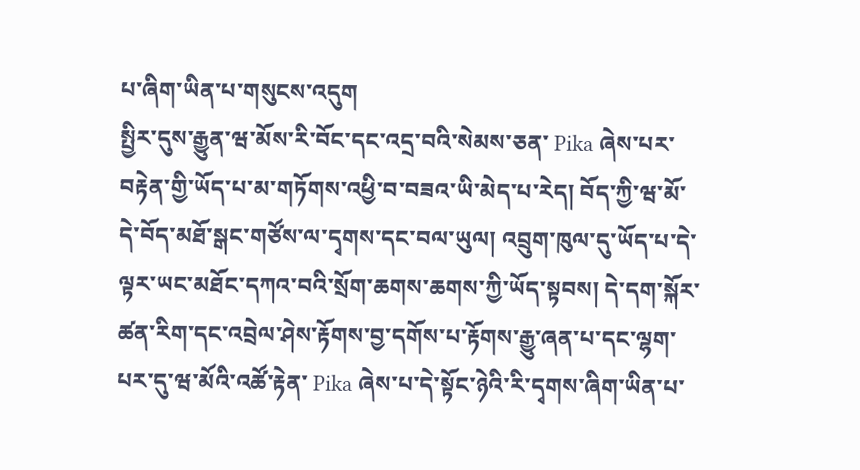པ་ཞིག་ཡིན་པ་གསུངས་འདུག
སྤྱིར་དུས་རྒྱུན་ཝ་མོས་རི་བོང་དང་འདྲ་བའི་སེམས་ཅན་ Pika ཞེས་པར་བརྟེན་གྱི་ཡོད་པ་མ་གཏོགས་འཕྱི་བ་བཟའ་ཡི་མེད་པ་རེད། བོད་ཀྱི་ཝ་མོ་དེ་བོད་མཐོ་སྒང་གཙོས་ལ་དྭགས་དང་བལ་ཡུལ། འབྲུག་ཁུལ་དུ་ཡོད་པ་དེ་ལྟར་ཡང་མཐོང་དཀའ་བའི་སྲོག་ཆགས་ཆགས་ཀྱི་ཡོད་སྟབས། དེ་དག་སྐོར་ཚན་རིག་དང་འབྲེལ་ཤེས་རྟོགས་བྱ་དགོས་པ་རྟོགས་རྒྱུ་ཞན་པ་དང་ལྷག་པར་དུ་ཝ་མོའི་འཚོ་རྟེན་ Pika ཞེས་པ་དེ་སྟོང་ཉེའི་རི་དྭགས་ཞིག་ཡིན་པ་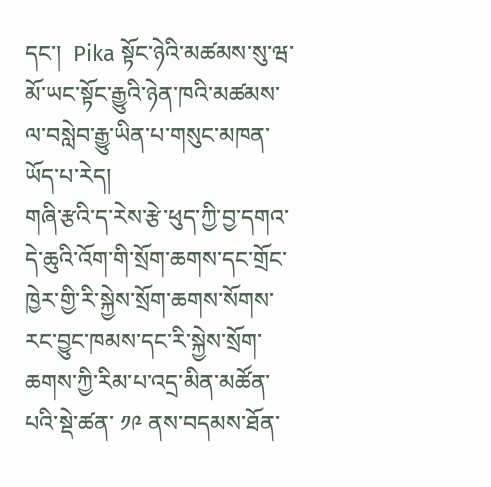དང་།  Pika སྟོང་ཉེའི་མཚམས་སུ་ཝ་མོ་ཡང་སྟོང་རྒྱུའི་ཉེན་ཁའི་མཚམས་ལ་བསླེབ་རྒྱུ་ཡིན་པ་གསུང་མཁན་ཡོད་པ་རེད།
གཞི་རྩའི་ད་རེས་རྩེ་ཕུད་ཀྱི་བྱ་དགའ་དེ་ཆུའི་འོག་གི་སྲོག་ཆགས་དང་གྲོང་ཁྱེར་གྱི་རི་སྐྱེས་སྲོག་ཆགས་སོགས་རང་བྱུང་ཁམས་དང་རི་སྐྱེས་སྲོག་ཆགས་ཀྱི་རིམ་པ་འདྲ་མིན་མཚོན་པའི་སྡེ་ཚན་ ༡༩ ནས་བདམས་ཐོན་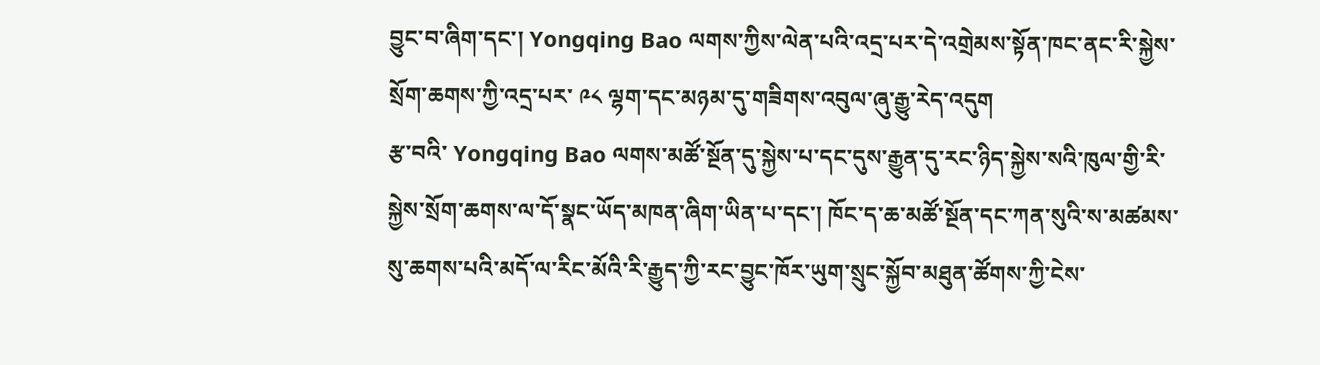བྱུང་བ་ཞིག་དང་། Yongqing Bao ལགས་ཀྱིས་ལེན་པའི་འདྲ་པར་དེ་འགྲེམས་སྟོན་ཁང་ནང་རི་སྐྱེས་སྲོག་ཆགས་ཀྱི་འདྲ་པར་ ༩༨ ལྷག་དང་མཉམ་དུ་གཟིགས་འབུལ་ཞུ་རྒྱུ་རེད་འདུག
རྩ་བའི་ Yongqing Bao ལགས་མཚོ་སྔོན་དུ་སྐྱེས་པ་དང་དུས་རྒྱུན་དུ་རང་ཉིད་སྐྱེས་སའི་ཁུལ་གྱི་རི་སྐྱེས་སྲོག་ཆགས་ལ་དོ་སྣང་ཡོད་མཁན་ཞིག་ཡིན་པ་དང་། ཁོང་ད་ཆ་མཚོ་སྔོན་དང་ཀན་སུའི་ས་མཚམས་སུ་ཆགས་པའི་མདོ་ལ་རིང་མོའི་རི་རྒྱུད་ཀྱི་རང་བྱུང་ཁོར་ཡུག་སྲུང་སྐྱོབ་མཐུན་ཚོགས་ཀྱི་ངེས་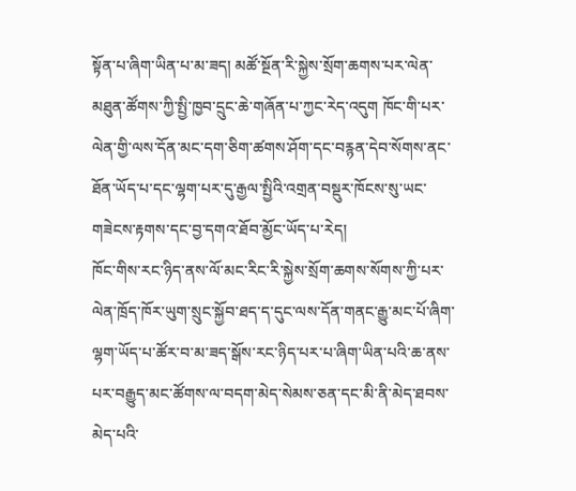སྟོན་པ་ཞིག་ཡིན་པ་མ་ཟད། མཚོ་སྔོན་རི་སྐྱེས་སྲོག་ཆགས་པར་ལེན་མཐུན་ཚོགས་ཀྱི་སྤྱི་ཁྱབ་དྲུང་ཆེ་གཞོན་པ་ཀྱང་རེད་འདུག ཁོང་གི་པར་ལེན་གྱི་ལས་དོན་མང་དག་ཅིག་ཚགས་ཤོག་དང་བརྙན་དེབ་སོགས་ནང་ཐོན་ཡོད་པ་དང་ལྷག་པར་དུ་རྒྱལ་སྤྱིའི་འགྲན་བསྡུར་ཁོངས་སུ་ཡང་གཟེངས་རྟགས་དང་བྱ་དགའ་ཐོབ་མྱོང་ཡོད་པ་རེད།
ཁོང་གིས་རང་ཉིད་ནས་ལོ་མང་རིང་རི་སྐྱེས་སྲོག་ཆགས་སོགས་ཀྱི་པར་ལེན་ཁྲོད་ཁོར་ཡུག་སྲུང་སྐྱོབ་ཐད་ད་དུང་ལས་དོན་གནང་རྒྱུ་མང་པོ་ཞིག་ལྷག་ཡོད་པ་ཚོར་བ་མ་ཟད་སྒོས་རང་ཉིད་པར་པ་ཞིག་ཡིན་པའི་ཆ་ནས་པར་བརྒྱུད་མང་ཚོགས་ལ་བདག་མེད་སེམས་ཅན་དང་མི་ནི་མེད་ཐབས་མེད་པའི་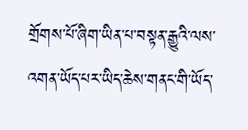གྲོགས་པོ་ཞིག་ཡིན་པ་བསྟན་རྒྱུའི་ལས་འགན་ཡོད་པར་ཡིད་ཆེས་གནང་གི་ཡོད་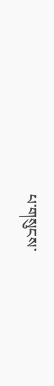པ་གསུངས་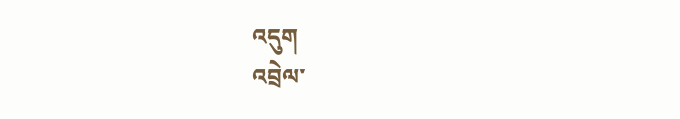འདུག
འབྲེལ་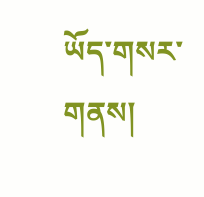ཡོད་གསར་གནས།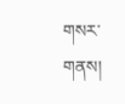གསར་གནས།